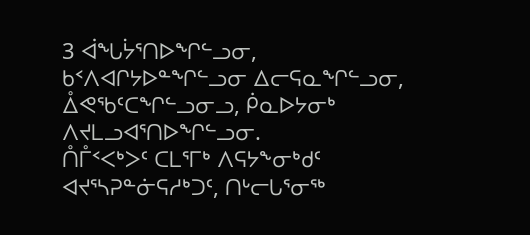3 ᐋᖓᔮᕐᑎᐅᖏᓪᓗᓂ, ᑲᑉᐱᐊᒋᔭᐅᓐᖏᓪᓗᓂ ᐃᓕᕋᓇᖏᓪᓗᓂ, ᐂᕙᖃᑦᑕᖏᓪᓗᓂᓗ, ᑮᓇᐅᔭᓂᒃ ᐱᔪᒪᓗᐊᕐᑎᐅᖏᓪᓗᓂ.
ᑍᒤᑉᐸᒃᐳᑦ ᑕᒪᕐᒥᒃ ᐱᕋᔭᖕᓂᒃᑯᑦ ᐊᔪᕐᓴᕈᓐᓃᕋᓱᒃᑐᑦ, ᑎᒡᓕᒐᕐᓂᖅ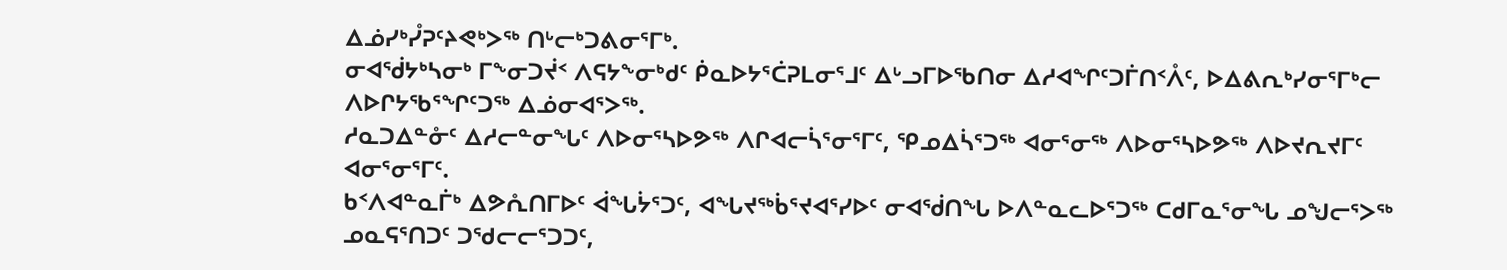ᐃᓅᓯᒃᓮᕈᑦᔨᕙᒃᐳᖅ ᑎᒡᓕᒃᑐᕕᓂᕐᒥᒃ.
ᓂᐊᖂᔭᒃᓴᓂᒃ ᒥᖕᓂᑐᔫᑉ ᐱᕋᔭᖕᓂᒃᑯᑦ ᑮᓇᐅᔭᕐᑖᕈᒪᓂᕐᒧᑦ ᐃᒡᓗᒥᐅᖃᑎᓂ ᐃᓱᐊᖏᑦᑐᒦᑎᑉᐰᑦ, ᐅᐃᕕᕆᒃᓯᓂᕐᒥᒃᓕ ᐱᐅᒋᔭᖃᕐᖏᑦᑐᖅ ᐃᓅᓂᐊᕐᐳᖅ.
ᓱᓇᑐᐃᓐᓁᑦ ᐃᓱᓕᓐᓂᖓᑦ ᐱᐅᓂᕐᓴᐅᕗᖅ ᐱᒋᐊᓕᓵᕐᓂᕐᒥᑦ, ᕿᓄᐃᓵᕐᑐᖅ ᐊᓂᕐᓂᖅ ᐱᐅᓂᕐᓴᐅᕗᖅ ᐱᐅᔪᕆᔪᒥᑦ ᐊᓂᕐᓂᕐᒥᑦ.
ᑲᑉᐱᐊᓐᓇᒦᒃ ᐃᕗᕅᑎᒥᐅᑦ ᐋᖓᔮᕐᑐᑦ, ᐊᖓᔪᖅᑳᕐᔪᐊᕐᓯᐅᑦ ᓂᐊᖂᑎᖓ ᐅᐱᓐᓇᓚᐅᕐᑐᖅ ᑕᑯᒥᓇᕐᓂᖓ ᓄᖑᓕᕐᐳᖅ ᓄᓇᕋᕐᑎᑐᑦ ᑐᖁᓕᓕᕐᑐᑐᑦ,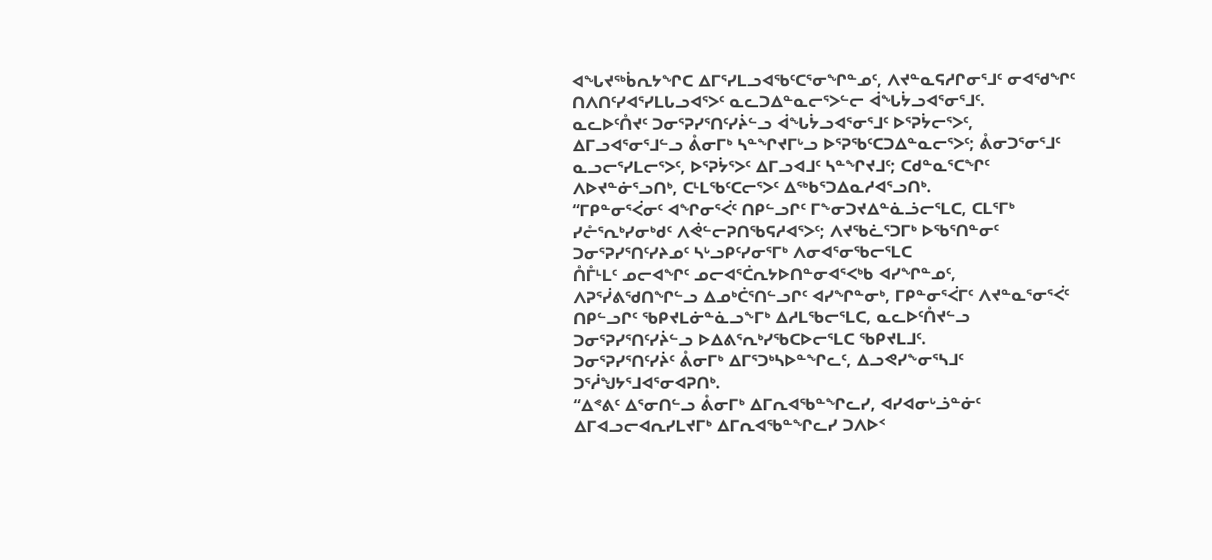ᐊᖓᔪᖅᑳᕆᔭᖏᑕ ᐃᒥᕐᓯᒪᓗᐊᖃᑦᑕᕐᓂᖏᓐᓄᑦ, ᐱᔪᓐᓇᕋᓱᒋᓂᕐᒧᑦ ᓂᐊᖁᖏᑦ ᑎᐱᑎᑦᓯᐊᕐᓯᒪᒐᓗᐊᕐᐳᑦ ᓇᓚᑐᐃᓐᓇᓕᕐᐳᓪᓕ ᐋᖓᔮᓗᐊᕐᓂᕐᒧᑦ.
ᓇᓚᐅᑦᑍᔪᑦ ᑐᓂᕐᕈᓯᕐᑎᑦᓯᔩᓪᓗ ᐋᖓᔮᓗᐊᕐᓂᕐᒧᑦ ᐅᕐᕈᔮᓕᕐᐳᑦ, ᐃᒥᓗᐊᕐᓂᕐᒧᓪᓗ ᕔᓂᒥᒃ ᓴᓐᖏᔪᒥᒡᓗ ᐅᕐᕈᖃᑦᑕᑐᐃᓐᓇᓕᕐᐳᑦ; ᕔᓂᑐᕐᓂᕐᒧᑦ ᓇᓗᓕᕐᓯᒪᓕᕐᐳᑦ, ᐅᕐᕈᔮᕐᐳᑦ ᐃᒥᓗᐊᒧᑦ ᓴᓐᖏᔪᒧᑦ; ᑕᑯᓐᓇᕐᑕᖏᑦ ᐱᐅᔪᓐᓃᕐᓗᑎᒃ, ᑕᒻᒪᖃᑦᑕᓕᕐᐳᑦ ᐃᖅᑲᕐᑐᐃᓇᓱᐊᕐᓗᑎᒃ.
“ᒥᑭᓐᓂᕐᐹᓂᑦ ᐊᖏᓂᕐᐹᑦ ᑎᑭᓪᓗᒋᑦ ᒥᖕᓂᑐᔪᐃᓐᓈᓘᓕᕐᒪᑕ, ᑕᒪᕐᒥᒃ ᓯᓔᕐᕆᒃᓯᓂᒃᑯᑦ ᐱᕚᓪᓕᕈᑎᖃᕋᓱᐊᕐᐳᑦ; ᐱᔪᖃᓛᕐᑐᒥᒃ ᐅᖃᕐᑎᓐᓂᑦ ᑐᓂᕐᕈᓯᕐᑎᑦᓯᔨᓄᑦ ᓴᒡᓗᑭᑦᓯᓂᕐᒥᒃ ᐱᓂᐊᕐᓂᖃᓕᕐᒪᑕ
ᑍᒤᒻᒪᑦ ᓄᓕᐊᖏᑦ ᓄᓕᐊᕐᑖᕆᔭᐅᑎᓐᓂᐊᕐᐸᒃᑲ ᐊᓯᖏᓐᓄᑦ, ᐱᕈᕐᓰᕕᖁᑎᖏᓪᓗ ᐃᓄᒃᑖᕐᑎᓪᓗᒋᑦ ᐊᓯᖏᓐᓂᒃ, ᒥᑭᓐᓂᕐᐹᒥᑦ ᐱᔪᓐᓇᕐᓂᕐᐹᑦ ᑎᑭᓪᓗᒋᑦ ᖃᑭᔪᒪᓃᓐᓈᓗᖕᒥᒃ ᐃᓱᒪᖃᓕᕐᒪᑕ, ᓇᓚᐅᑦᑍᔪᓪᓗ ᑐᓂᕐᕈᓯᕐᑎᑦᓯᔩᓪᓗ ᐅᐃᕕᕐᕆᒃᓯᖃᑕᐅᓕᕐᒪᑕ ᖃᑭᔪᒪᒧᑦ.
ᑐᓂᕐᕈᓯᕐᑎᑦᓯᔩᑦ ᕔᓂᒥᒃ ᐃᒥᕐᑐᒃᓴᐅᓐᖏᓚᑦ, ᐃᓗᕙᓯᖕᓂᕐᓴᒧᑦ ᑐᕐᓲᖑᔭᕐᒧᐊᕐᓂᐊᕈᑎᒃ.
“ᐃᕝᕕᑦ ᐃᕐᓂᑎᓪᓗ ᕔᓂᒥᒃ ᐃᒥᕆᐊᖃᓐᖏᓚᓯ, ᐊᓯᐊᓂᒡᓘᓐᓃᑦ ᐃᒥᐊᓗᓕᐊᕆᓯᒪᔪᒥᒃ ᐃᒥᕆᐊᖃᓐᖏᓚᓯ ᑐᐱᐅᑉ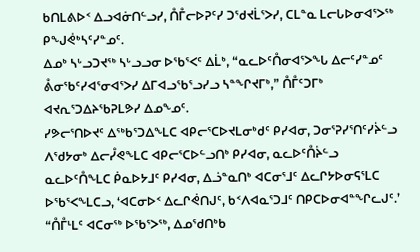ᑲᑎᒪᕕᐅᑉ ᐃᓗᐊᓃᑎᓪᓗᓯ, ᑍᒤᓕᐅᕈᑦᓯ ᑐᖁᔪᒫᕐᐳᓯ, ᑕᒪᓐᓇ ᒪᓕᒐᐅᓂᐊᕐᐳᖅ ᑭᖑᕚᒃᓴᑦᓯᓐᓄᑦ.
ᐃᓄᒃ ᓴᒡᓗᑐᔪᖅ ᓴᒡᓗᓗᓂ ᐅᖃᕐᐸᑦ ᐃᒫᒃ, “ᓇᓚᐅᑦᑍᓂᐊᕐᐳᖓ ᐃᓕᑦᓯᓐᓄᑦ ᕔᓂᖃᑦᓯᐊᕐᓂᐊᕐᐳᓯ ᐃᒥᐊᓗᖃᕐᓗᓯᓗ ᓴᓐᖏᔪᒥᒃ,” ᑍᒤᑦᑐᒥᒃ ᐊᔪᕆᕐᑐᐃᔨᖃᕈᒪᕗᓯ ᐃᓄᖕᓄᑦ.
ᓯᕗᓕᕐᑎᐅᔪᑦ ᐃᖅᑲᕐᑐᐃᖕᒪᑕ ᐊᑭᓕᕐᑕᐅᔪᒪᓂᒃᑯᑦ ᑭᓯᐊᓂ, ᑐᓂᕐᕈᓯᕐᑎᑦᓯᔩᓪᓗ ᐱᖁᔭᓂᒃ ᐃᓕᓮᕙᖕᒪᑕ ᐊᑭᓕᕐᑕᐅᓪᓗᑎᒃ ᑭᓯᐊᓂ, ᓇᓚᐅᑦᑍᔩᓪᓗ ᓇᓚᐅᑦᑍᖕᒪᑕ ᑮᓇᐅᔭᒧᑦ ᑭᓯᐊᓂ, ᐃᓘᓐᓇᑎᒃ ᐊᑕᓂᕐᒧᑦ ᐃᓚᒋᔭᐅᓂᕋᕐᒪᑕ ᐅᖃᕐᐸᖕᒪᑕᓗ, ‘ᐊᑕᓂᐅᑉ ᐃᓚᒋᕚᑎᒍᑦ, ᑲᑉᐱᐊᓇᕐᑐᒧᑦ ᑎᑭᑕᐅᓂᐊᓐᖏᓚᒍᑦ.’
“ᑍᒤᒻᒪᑦ ᐊᑕᓂᖅ ᐅᖃᕐᐳᖅ, ᐃᓄᖁᑎᒃᑲ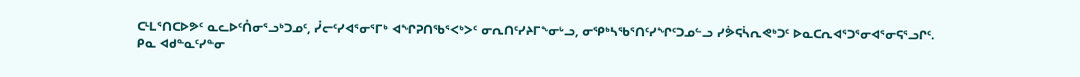ᑕᒻᒪᕐᑎᑕᐅᕗᑦ ᓇᓚᐅᑦᑍᓂᕐᓗᒃᑐᓄᑦ, ᓮᓕᑦᓯᐊᕐᓂᕐᒥᒃ ᐊᖏᕈᑎᖃᕐᐸᒃᐳᑦ ᓂᕆᑎᑦᓯᔨᒥᖕᓂᒡᓗ, ᓂᕿᒃᓴᖃᕐᑎᑦᓯᖏᑦᑐᓄᓪᓗ ᓯᕘᕋᓵᕆᕙᒃᑐᑦ ᐅᓇᑕᕆᐊᕐᑐᕐᓂᐊᕐᓂᕋᕐᓗᒋᑦ.
ᑭᓇ ᐊᑯᓐᓇᑦᓯᓐᓂ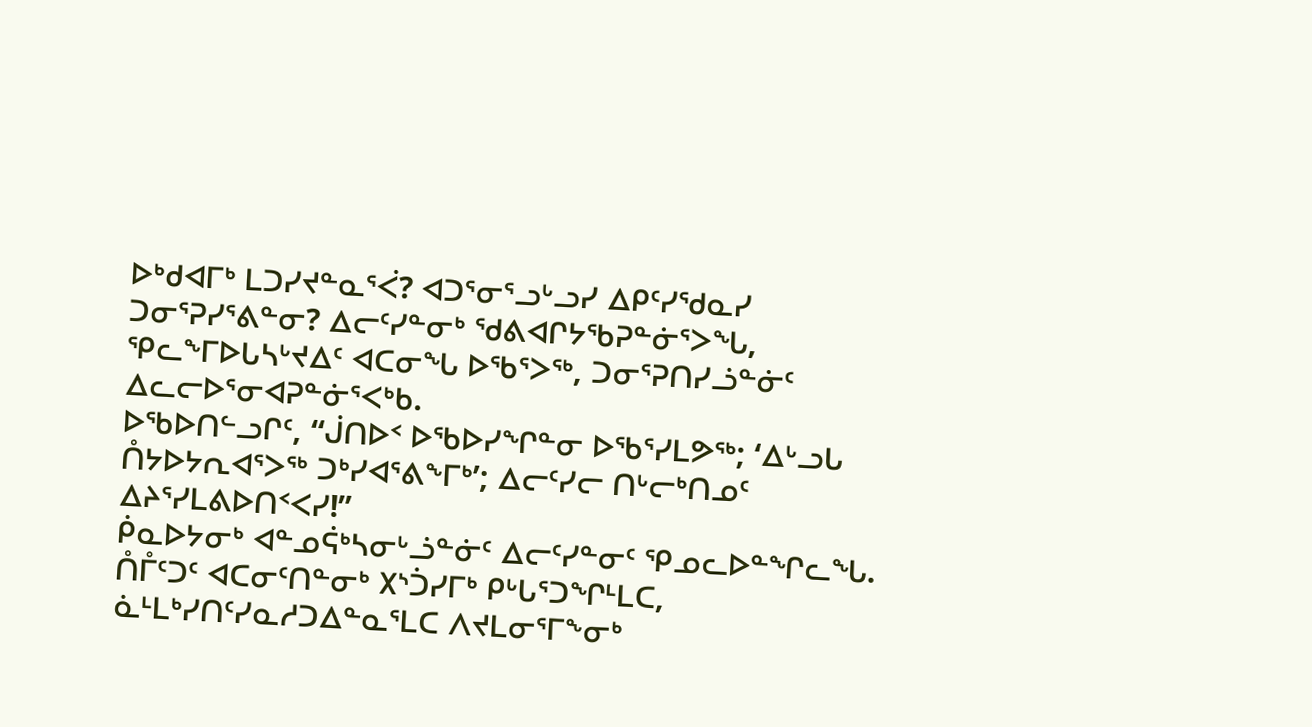ᐅᒃᑯᐊᒥᒃ ᒪᑐᓯᔪᓐᓇᕐᐹ? ᐊᑐᕐᓂᕐᓗᒡᓗᓯ ᐃᑭᑦᓯᖁᓇᓯ ᑐᓂᕐᕈᓯᕐᕕᓐᓂ? ᐃᓕᑦᓯᓐᓂᒃ ᖁᕕᐊᒋᔭᖃᕈᓐᓃᕐᐳᖓ, ᕿᓚᖕᒥᐅᒐᓴᒡᔪᐃᑦ ᐊᑕᓂᖓ ᐅᖃᕐᐳᖅ, ᑐᓂᕐᕈᑎᓯᓘᓐᓃᑦ ᐃᓚᓕᐅᕐᓂᐊᕈᓐᓃᕐᐸᒃᑲ.
ᐅᖃᐅᑎᓪᓗᒋᑦ, “ᒎᑎᐅᑉ ᐅᖃᐅᓯᖏᓐᓂ ᐅᖃᕐᓯᒪᕗᖅ; ‘ᐃᒡᓗᒐ ᑍᔭᐅᔭᕆᐊᕐᐳᖅ ᑐᒃᓯᐊᕐᕕᖕᒥᒃ’; ᐃᓕᑦᓯᓕ ᑎᒡᓕᒃᑎᓄᑦ ᐃᔨᕐᓯᒪᕕᐅᑎᑉᐸᓯ!”
ᑮᓇᐅᔭᓂᒃ ᐊᓐᓄᕌᒃᓴᓂᒡᓘᓐᓃᑦ ᐃᓕᑦᓯᓐᓂᑦ ᕿᓄᓚᐅᓐᖏᓚᖓ.
ᑍᒤᑦᑐᑦ ᐊᑕᓂᑦᑎᓐᓂᒃ ᙭ᔅᑑᓯᒥᒃ ᑭᒡᒐᕐᑐᖏᒻᒪᑕ, ᓈᒻᒪᒃᓯᑎᑦᓯᓇᓱᑐᐃᓐᓇᕐᒪᑕ ᐱᔪᒪᓂᕐᒥᖕᓂᒃ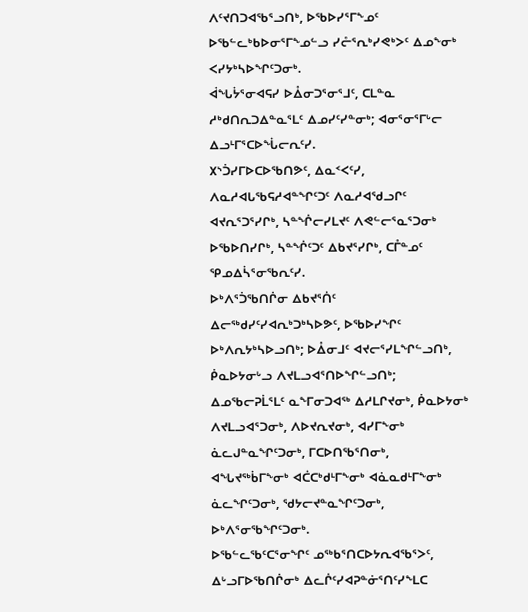ᐱᑦᔪᑎᑐᐊᖃᕐᓗᑎᒃ, ᐅᖃᐅᓯᕐᒥᖕᓄᑦ ᐅᖃᓪᓚᒃᑲᐅᓂᕐᒥᖕᓄᓪᓗ ᓯᓔᕐᕆᒃᓯᕙᒃᐳᑦ ᐃᓄᖕᓂᒃ ᐸᓯᔭᒃᓴᐅᖏᑦᑐᓂᒃ.
ᐋᖓᔮᕐᓂᐊᕋᓯ ᐅᐂᓂᑐᕐᓂᕐᒧᑦ, ᑕᒪᓐᓇ ᓱᒃᑯᑎᕆᑐᐃᓐᓇᕐᒪᑦ ᐃᓄᓯᑦᓯᓐᓂᒃ; ᐊᓂᕐᓂᕐᒥᒡᓕ ᐃᓗᒻᒥᕐᑕᐅᖔᓕᕆᑦᓯ.
᙭ᔅᑑᓯᒥᐅᑕᐅᖃᑎᕗᑦ, ᐃᓇᑉᐸᑦᓯ, ᐱᓇᓱᐊᒐᖃᕋᓱᐊᓐᖏᑦᑐᑦ ᐱᓇᓱᐊᖁᓗᒋᑦ ᐊᔪᕆᕐᑐᕐᓯᒋᒃ, ᓴᓐᖐᓕᓯᒪᔪᑦ ᐱᕙᓪᓕᕐᓇᕐᑐᓂᒃ ᐅᖃᐅᑎᓯᒋᒃ, ᓴᓐᖐᑦᑐᑦ ᐃᑲᔪᕐᓯᒋᒃ, ᑕᒤᓐᓄᑦ ᕿᓄᐃᓵᕐᓂᖃᕆᑦᓯ.
ᐅᒃᐱᕐᑑᖃᑎᒌᓂ ᐃᑲᔪᕐᑏᑦ ᐃᓕᖅᑯᓯᑦᓯᐊᕆᒃᑐᒃᓴᐅᕗᑦ, ᐅᖃᐅᓯᖏᑦ ᐅᒃᐱᕆᔭᒃᓴᐅᓗᑎᒃ; ᐅᐂᓂᒧᑦ ᐊᔪᓕᕐᓯᒪᖏᓪᓗᑎᒃ, ᑮᓇᐅᔭᓂᒡᓗ ᐱᔪᒪᓗᐊᕐᑎᐅᖏᓪᓗᑎᒃ;
ᐃᓄᖃᓕᕈᒫᕐᒪᑦ ᓇᖕᒥᓂᑐᐊᖅ ᐃᓱᒪᒋᔪᓂᒃ, ᑮᓇᐅᔭᓂᒃ ᐱᔪᒪᓗᐊᕐᑐᓂᒃ, ᐱᐅᔪᕆᔪᓂᒃ, ᐊᓯᒥᖕᓂᒃ ᓈᓚᒍᓐᓇᖏᑦᑐᓂᒃ, ᒥᑕᐅᑎᖃᕐᑎᓂᒃ, ᐊᖓᔪᖅᑳᒥᖕᓂᒃ ᐊᑖᑕᒃᑯᒻᒥᖕᓂᒃ ᐊᓈᓇᑯᒻᒥᖕᓂᒃ ᓈᓚᖏᑦᑐᓂᒃ, ᖁᔭᓕᔪᓐᓇᖏᑦᑐᓂᒃ, ᐅᒃᐱᕐᓂᖃᖏᑦᑐᓂᒃ.
ᐅᖃᓪᓚᖃᑦᑕᕐᓂᖏᑦ ᓄᖅᑲᕐᑎᑕᐅᔭᕆᐊᖃᕐᐳᑦ, ᐃᒡᓗᒥᐅᖃᑎᒌᓂᒃ ᐃᓚᒌᑦᓯᐊᕈᓐᓃᕐᑎᑦᓯᖕᒪᑕ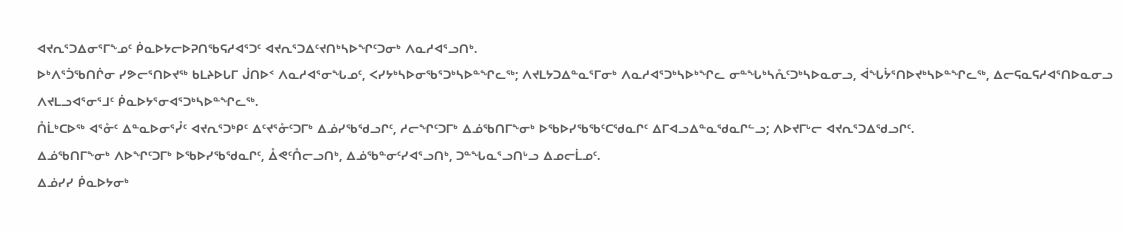ᐊᔪᕆᕐᑐᐃᓂᕐᒥᖕᓄᑦ ᑮᓇᐅᔭᓕᐅᕈᑎᖃᕋᓱᐊᕐᑐᑦ ᐊᔪᕆᕐᑐᐃᑦᔪᑎᒃᓴᐅᖏᑦᑐᓂᒃ ᐱᓇᓱᐊᕐᓗᑎᒃ.
ᐅᒃᐱᕐᑑᖃᑎᒌᓂ ᓯᕗᓕᕐᑎᐅᔪᖅ ᑲᒪᔨᐅᒐᒥ ᒎᑎᐅᑉ ᐱᓇᓱᐊᕐᓂᖓᓄᑦ, ᐸᓯᔭᒃᓴᐅᓂᖃᕐᑐᒃᓴᐅᓐᖏᓚᖅ; ᐱᔪᒪᔭᑐᐃᓐᓇᕐᒥᓂᒃ ᐱᓇᓱᐊᕐᑐᒃᓴᐅᒃᖏᓚ ᓂᓐᖓᒃᓴᕅᑦᑐᒃᓴᐅᓇᓂᓗ, ᐋᖓᔮᕐᑎᐅᔪᒃᓴᐅᓐᖏᓚᖅ, ᐃᓕᕋᓇᕋᓱᐊᕐᑎᐅᓇᓂᓗ ᐱᔪᒪᓗᐊᕐᓂᕐᒧᑦ ᑮᓇᐅᔭᕐᓂᐊᕐᑐᒃᓴᐅᓐᖏᓚᖅ.
ᑍᒫᒃᑕᐅᖅ ᐊᕐᓁᑦ ᐃᓐᓇᐅᓂᕐᓮᑦ ᐊᔪᕆᕐᑐᒃᑭᑦ ᐃᑦᔪᕐᓁᑦᑐᒥᒃ ᐃᓅᓯᖃᖁᓗᒋᑦ, ᓱᓕᖏᑦᑐᒥᒃ ᐃᓅᖃᑎᒥᖕᓂᒃ ᐅᖃᐅᓯᖃᖃᑦᑕᖁᓇᒋᑦ ᐃᒥᐊᓗᐃᓐᓇᖁᓇᒋᓪᓗ; ᐱᐅᔪᒥᒡᓕ ᐊᔪᕆᕐᑐᐃᖁᓗᒋᑦ.
ᐃᓅᖃᑎᒥᖕᓂᒃ ᐱᐅᖏᑦᑐᒥᒃ ᐅᖃᐅᓯᖃᖁᓇᒋᑦ, ᐂᕙᑦᑍᓕᓗᑎᒃ, ᐃᓅᖃᓐᓂᑦᓯᐊᕐᓗᑎᒃ, ᑐᓐᖓᓇᕐᓗᑎᒡᓗ ᐃᓄᓕᒫᓄᑦ.
ᐃᓅᓯᓯ ᑮᓇᐅᔭᓂᒃ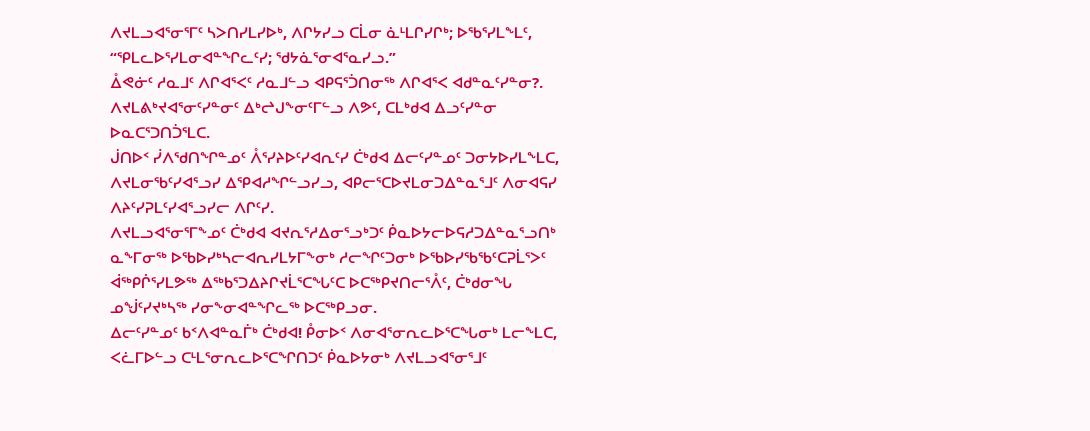ᐱᔪᒪᓗᐊᕐᓂᕐᒥᑦ ᓴᐳᑎᓯᒪᓯᐅᒃ, ᐱᒋᔭᓯᓗ ᑕᒫᓂ ᓈᒻᒪᒋᓯᒋᒃ; ᐅᖃᕐᓯᒪᖕᒪᑦ, “ᕿᒪᓚᐅᕐᓯᒪᓂᐊᓐᖏᓚᑦᓯ; ᖁᔭᓈᕐᓂᐊᕐᓇᓯᓗ.”
ᐂᕙᓃᑦ ᓱᓇᒧᑦ ᐱᒋᐊᕐᐸᑦ ᓱᓇᒧᓪᓗ ᐊᑭᕋᕐᑑᑎᓂᖅ ᐱᒋᐊᕐᐸ ᐊᑯᓐᓇᑦᓯᓐᓂ?. ᐱᔪᒪᕕᒃᔪᐊᕐᓂᑦᓯᓐᓂᑦ ᐃᒃᖠᒍᖕᓂᑦᒥᓪᓗ ᐱᕗᑦ, ᑕᒪᒃᑯᐊ ᐃᓗᑦᓯᓐᓂ ᐅᓇᑕᕐᑐᑎᑑᕐᒪᑕ.
ᒎᑎᐅᑉ ᓰᐱᖁᑎᖏᓐᓄᑦ ᐰᕐᓯᔨᐅᑦᓯᐊᕆᑦᓯ ᑖᒃᑯᐊ ᐃᓕᑦᓯᓐᓄᑦ ᑐᓂᔭᐅᓯᒪᖕᒪᑕ, ᐱᔪᒪᓂᖃᑦᓯᐊᕐᓗᓯ ᐃᕿᐊᓱᖏᓪᓗᓯᓗ, ᐊᑭᓕᕐᑕᐅᔪᒪᓂᑐᐃᓐᓇᕐᒧᑦ ᐱᓂᐊᕋᓯ ᐱᔨᑦᓯᕈᒪᑦᓯᐊᕐᓗᓯᓕ ᐱᒋᑦᓯ.
ᐱᔪᒪᓗᐊᕐᓂᕐᒥᖕᓄᑦ ᑖᒃᑯᐊ ᐊᔪᕆᕐᓱᐃᓂᕐᓗᒃᑐᑦ ᑮᓇᐅᔭᓕᐅᕋᓱᑐᐃᓐᓇᕐᓗᑎᒃ ᓇᖕᒥᓂᖅ ᐅᖃᐅᓯᒃᓴᓕᐊᕆᓯᒪᔭᒥᖕᓂᒃ ᓱᓕᖏᑦᑐᓂᒃ ᐅᖃᐅᓯᖃᖃᑦᑕᕈᒫᕐᐳᑦ ᐋᖅᑭᒌᕐᓯᒪᕗᖅ ᐃᖅᑲᕐᑐᐃᔨᒋᔪᒫᕐᑕᖓᑦᑕ ᐅᑕᖅᑭᔪᑎᓕᕐᐰᑦ, ᑖᒃᑯᓂᖓ ᓄᖒᑦᓯᔪᒃᓴᖅ ᓯᓂᖕᓂᐊᓐᖏᓚᖅ ᐅᑕᖅᑭᓗᓂ.
ᐃᓕᑦᓯᓐᓄᑦ ᑲᑉᐱᐊᓐᓇᒦᒃ ᑖᒃᑯᐊ! ᑬᓂᐅᑉ ᐱᓂᐊᕐᓂᕆᓚᐅᕐᑕᖓᓂᒃ ᒪᓕᖕᒪᑕ, ᐸᓛᒥᐅᓪᓗ ᑕᒻᒪᕐᓂᕆᓚᐅᕐᑕᖏᑎᑐᑦ ᑮᓇᐅᔭᓂᒃ ᐱᔪᒪᓗᐊᕐᓂᕐᒧᑦ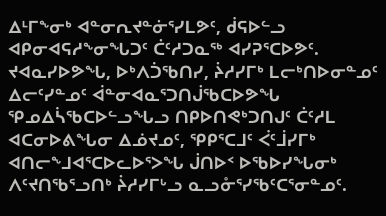ᐃᒻᒥᖕᓂᒃ ᐊᓐᓂᕆᔪᓐᓃᕐᓯᒪᕗᑦ, ᑰᕋᐅᓪᓗ ᐊᑭᓂᐊᕋᓱᖕᓂᖓᑐᑦ ᑖᑦᓱᑐᓇᖅ ᐊᓯᕈᕐᑕᐅᕗᑦ.
ᔪᐊᓇᓯᐅᕗᖓ, ᐅᒃᐱᑑᖃᑎᓯ, ᔩᓱᓯᒥᒃ ᒪᓕᒃᑎᐅᓂᓐᓄᑦ ᐃᓕᑦᓯᓐᓄᑦ ᐋᓐᓂᐊᓇᕐᑐᑎᒎᖃᑕᐅᕗᖓ ᕿᓄᐃᓵᖃᑕᐅᓪᓗᖓᓗ ᑎᑭᐅᑎᕙᒃᑐᑎᒍᑦ ᑖᑦᓱᒪ ᐊᑕᓂᐅᕕᖓᓂ ᐃᓅᔪᓄᑦ, ᕿᑭᕐᑕᒧᑦ ᐹᑦᒨᓯᒥᒃ ᐊᑎᓕᖕᒧᐊᕐᑕᐅᓚᐅᕐᐳᖓ ᒎᑎᐅᑉ ᐅᖃᐅᓯᖓᓂᒃ ᐱᑦᔪᑎᖃᕐᓗᑎᒃ ᔩᓱᓯᒥᒡᓗ ᓇᓗᓁᕐᓯᖃᑦᑕᕐᓂᓐᓄᑦ.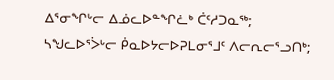ᐃᕐᓂᖏᒡᓕ ᐃᓅᓚᐅᓐᖏᓛᒃ ᑖᑦᓱᑐᓇᖅ; ᓴᖑᓚᐅᕐᐴᒡᓕ ᑮᓇᐅᔭᓕᐅᕈᒪᓂᕐᒧᑦ ᐱᓕᕆᓕᕐᓗᑎᒃ;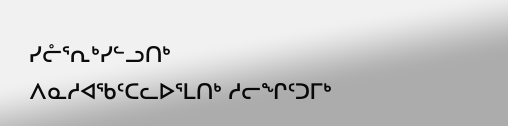ᓯᓔᕐᕆᒃᓯᓪᓗᑎᒃ ᐱᓇᓱᐊᖃᑦᑕᓚᐅᕐᒪᑎᒃ ᓱᓕᖏᑦᑐᒥᒃ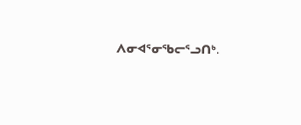ᐱᓂᐊᕐᓂᖃᓕᕐᓗᑎᒃ.